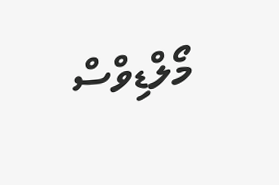މޯލްޑިވްސް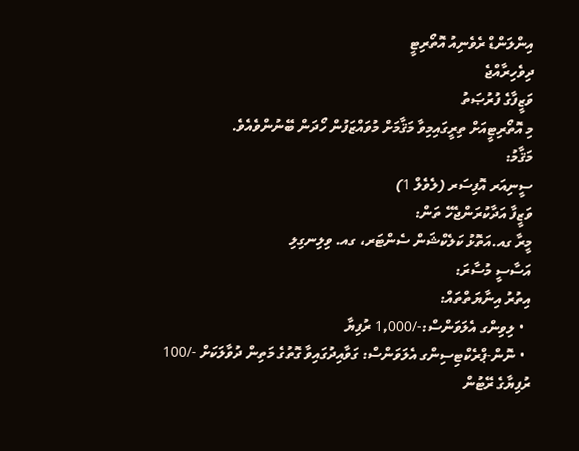އިންލަންޑް ރެވެނިއު އޮތޯރިޓީ
ދިވެހިރާއްޖެ
ވަޒީފާގެ ފުރުޞަތު
މި އޮތޯރިޓީއަށް ތިރީގައިމިވާ މަޤާމަށް މުވައްޒަފުން ހޯދަން ބޭނުންވެއެވެ.
މަޤާމު:
ސީނިއަރ އޮފިސަރ (ލެވެލް 1)
ވަޒީފާ އަދާކުރަންޖެހޭ ތަން:
މީރާ ގއ.އަތޮޅު ކަލެކްޝަން ސެންޓަރ، ގއ. ވިލިނގިލި
އަސާސީ މުސާރަ:
އިތުރު އިނާޔަތްތައް:
  • ލިވިންގ އެލަވަންސް:-/1,000 ރުފިޔާ
  • ނޮން-ޕްރެކްޓިސިންގ އެލަވަންސް: ގަވާއިދުގައިވާ ގޮތުގެ މަތިން ދުވާލަކަށް -/100 ރުފިޔާގެ ރޭޓުން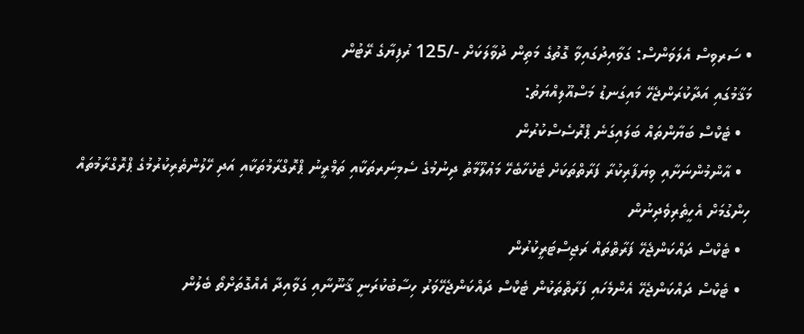• ސަރވިސް އެލަވަންސް: ގަވާއިދުގައިވާ ގޮތުގެ މަތިން ދުވާލަކަށް -/125 ރުފިޔާގެ ރޭޓުން
މަޤާމުގައި އަދާކުރަންޖެހޭ މައިގަނޑު މަސްއޫލިއްޔަތު:
  • ޓެކްސް ބަޔާންތައް ބަލައިގަނެ ޕްރޮސެސްކުރުން
  • އާންމުންނަށާއި ވިޔަފާރިކުރާ ފަރާތްތަކަށް ޓެކުހާބެހޭ މަޢުލޫމާތު ދިނުމުގެ ސެމިނަރތަކާއި ތަމްރީނު ޕްރޮގްރާމުތަކާއި އަދި ހޭލުންތެރިކުރުމުގެ ޕްރޮގްރާމުތައް ހިންގުމަށް އެހީތެރިވެދިނުން
  • ޓެކްސް ދައްކަންޖެހޭ ފަރާތްތައް ރަޖިސްޓަރީކުރުން
  • ޓެކްސް ދައްކަންޖެހޭ އެންމެހައި ފަރާތްތަކުން ޓެކްސް ދައްކަންޖެހޭވަރު ހިސާބުކުރަނީ ޤާނޫނާއި ގަވާއިދާ އެއްގޮތަށްތޯ ބެލުން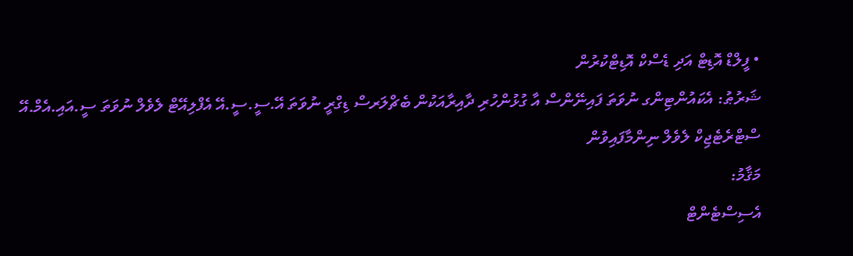• ފީލްޑް އޮޑިޓް އަދި ޑެސްކް އޮޑިޓްކުރުން
ޝަރުޠު: އެކައުންޓިންގ ނުވަތަ ފައިނޭންސް އާ ގުޅުންހުރި ދާއިރާއަކުން ބެޗްލަރސް ޑިގްރީ ނުވަތަ އޭ.ސީ.ސީ.އޭ އެފްލިއޭޓް ލެވެލް ނުވަތަ ސީ.އައި.އެމް.އޭ ސްޓްރެޓެޖިކް ލެވެލް ނިންމާފައިވުން
މަޤާމު:
އެސިސްޓެންޓް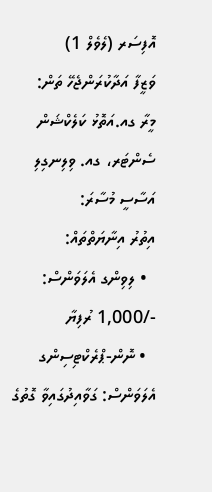އޮފިސަރ (ލެވެލް 1)
ވަޒީފާ އަދާކުރަންޖެހޭ ތަން:
މީރާ ގއ.އަތޮޅު ކަލެކްޝަން ސެންޓަރ، ގއ. ވިލިނގިލި
އަސާސީ މުސާރަ:
އިތުރު އިނާޔަތްތައް:
  • ލިވިންގ އެލަވަންސް: -/1,000 ރުފިޔާ
  • ނޮން-ޕްރެކްޓިސިންގ އެލަވަންސް: ގަވާއިދުގައިވާ ގޮތުގެ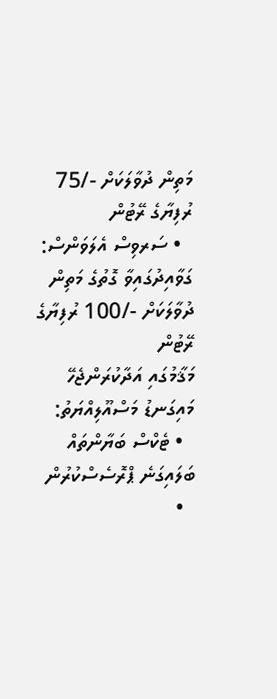މަތިން ދުވާލަކަށް -/75 ރުފިޔާގެ ރޭޓުން
  • ސަރވިސް އެލަވަންސް: ގަވާއިދުގައިވާ ގޮތުގެ މަތިން ދުވާލަކަށް -/100 ރުފިޔާގެ ރޭޓުން
މަޤާމުގައި އަދާކުރަންޖެހޭ މައިގަނޑު މަސްއޫލިއްޔަތު:
  • ޓެކްސް ބަޔާންތައް ބަލައިގަނެ ޕްރޮސެސްކުރުން
  •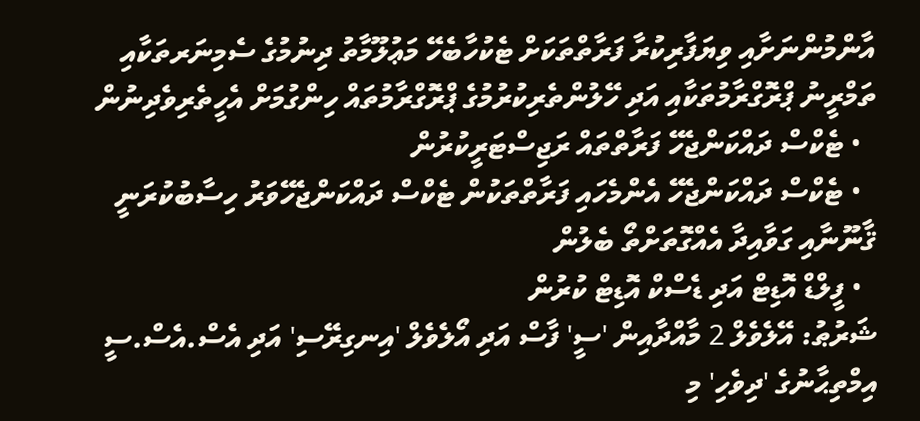އާންމުންނަށާއި ވިޔަފާރިކުރާ ފަރާތްތަކަށް ޓެކުހާބެހޭ މަޢުލޫމާތު ދިނުމުގެ ސެމިނަރތަކާއި ތަމްރީނު ޕްރޮގްރާމުތަކާއި އަދި ހޭލުންތެރިކުރުމުގެ ޕްރޮގްރާމުތައް ހިންގުމަށް އެހީތެރިވެދިނުން
  • ޓެކްސް ދައްކަންޖެހޭ ފަރާތްތައް ރަޖިސްޓަރީކުރުން
  • ޓެކްސް ދައްކަންޖެހޭ އެންމެހައި ފަރާތްތަކުން ޓެކްސް ދައްކަންޖެހޭވަރު ހިސާބުކުރަނީ ޤާނޫނާއި ގަވާއިދާ އެއްގޮތަށްތޯ ބެލުން
  • ފީލްޑް އޮޑިޓް އަދި ޑެސްކް އޮޑިޓް ކުރުން
ޝަރުޠު: އޭލެވެލް 2 މާއްދާއިން 'ސީ' ފާސް އަދި އޯލެވެލް 'އިނގިރޭސި' އަދި އެސް.އެސް.ސީ އިމްތިޙާނުގެ 'ދިވެހި' މި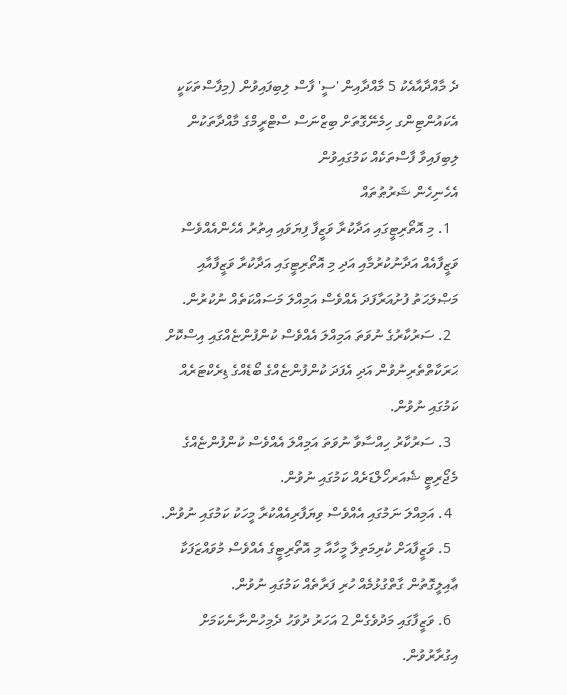ދެ މާއްދާއާއެކު 5 މާއްދާއިން 'ސީ' ފާސް ލިބިފައިވުން (މިފާސްތަކަކީ އެކައުންޓިންގ ހިމެނޭގޮތަށް ބިޒްނަސް ސްޓްރީމްގެ މާއްދާތަކުން ލިބިފައިވާ ފާސްތަކެއް ކަމުގައިވުން
އެހެނިހެން ޝަރުޠުތައް
  1. މި އޮތޯރިޓީގައި އަދާކުރާ ވަޒީފާ ފިޔަވައި އިތުރު އެހެންއެއްވެސް ވަޒީފާއެއް އަދާނުކުރުމާއި އަދި މި އޮތޯރިޓީގައި އަދާކުރާ ވަޒީފާއާއި މަޞްލަޙަތު ފުށުއަރާފަދަ އެއްވެސް އަމިއްލަ މަސައްކަތެއް ނުކުރުން.
  2. ސަރުކާރުގެ ނުވަތަ އަމިއްލަ އެއްވެސް ކުންފުންޏެއްގައި އިސްކޮށް ޙަރަކާތްތެރިނުވުން އަދި އެފަދަ ކުންފުންޏެއްގެ ބޯޑެއްގެ ޑިރެކްޓަރެއް ކަމުގައި ނުވުން.
  3. ސަރުކާރު ހިއްސާވާ ނުވަތަ އަމިއްލަ އެއްވެސް ކުންފުންޏެއްގެ މެޖޯރިޓީ ޝެއަރހޯލްޑަރެއް ކަމުގައި ނުވުން.
  4. އަމިއްލަ ނަމުގައި އެއްވެސް ވިޔަފާރިއެއްކުރާ މީހަކު ކަމުގައި ނުވުން.
  5. ވަޒީފާއަށް ކުރިމަތިލާ މީހާއާ މި އޮތޯރިޓީގެ އެއްވެސް މުވައްޒަފަކާ ޢާއިލީގޮތުން ގާތްގުޅުމެއް ހުރި ފަރާތެއް ކަމުގައި ނުވުން.
  6. ވަޒީފާގައި މަދުވެގެން 2 އަހަރު ދުވަހު ދެމިހުންނާނެކަމަށް އިގުރާރުވުން.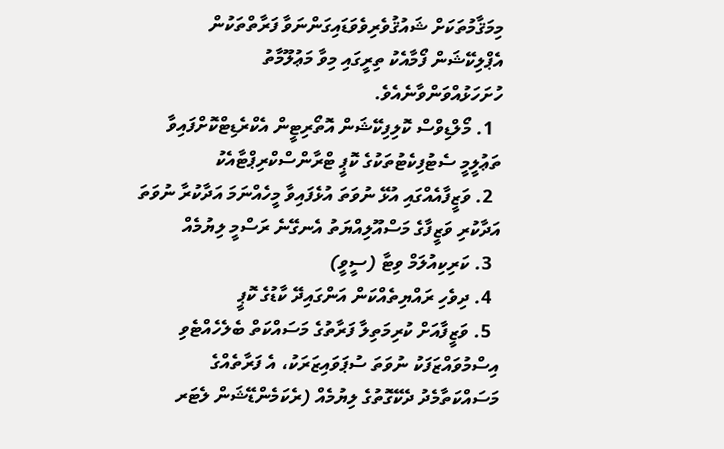މިމަޤާމުތަކަށް ޝައުޤުވެރިވެވަޑައިގަންނަވާ ފަރާތްތަކުން އެޕްލިކޭޝަން ފޯމާއެކު ތިރީގައި މިވާ މަޢުލޫމާތު ހުށަހަޅުއްވަންވާނެއެވެ.
  1. މޯލްޑިވްސް ކޮލިފިކޭޝަން އޮތޯރިޓީން އެކްރެޑިޓްކޮށްފައިވާ ތަޢުލީމީ ސެޓުފިކެޓުތަކުގެ ކޮޕީ ޓްރާންސްކްރިޕްޓާއެކު
  2. ވަޒީފާއެއްގައި އުޅޭ ނުވަތަ އުޅެފައިވާ މީހެއްނަމަ އަދާކުރާ ނުވަތަ އަދާކުރި ވަޒީފާގެ މަސްއޫލިއްޔަތު އެނގޭނެ ރަސްމީ ލިޔުމެއް
  3. ކަރިކިއުލަމް ވިޓާ (ސީވީ)
  4. ދިވެހި ރައްޔިތެއްކަން އަންގައިދޭ ކާޑުގެ ކޮޕީ
  5. ވަޒީފާއަށް ކުރިމަތިލާ ފަރާތުގެ މަސައްކަތް ބެލެހެއްޓެވި އިސްމުވައްޒަފަކު ނުވަތަ ސުޕަވައިޒަރަކު، އެ ފަރާތެއްގެ މަސައްކަތާމެދު ދެކޭގޮތުގެ ލިޔުމެއް (ރެކަމެންޑޭޝަން ލެޓަރ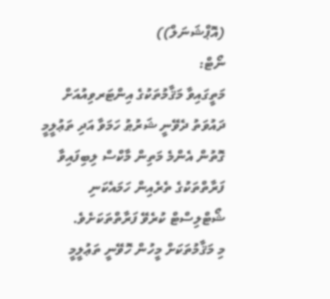(އޮޕްޝަނަލް))
ނޯޓް:
މަތީގައިވާ މަޤާމުތަކުގެ އިންޓަރވިއުއަށް ދައުވަތު ދެވޭނީ ޝަރުޠު ހަމަވާ އަދި ތަޢުލީމީ ގޮތުން އެންމެ މަތިން މާކްސް ލިބިފައިވާ ފަރާތްތަކުގެ ތެރެއިން ހަމައެކަނި ޝޯޓްލިސްޓް ކުރެވޭ ފަރާތްތަކަށެވެ.
މި މަޤާމުތަކަށް މީހުން ހޮވޭނީ ތަޢުލީމީ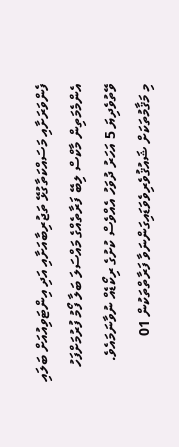ފެންވަރަށާއި މަސައްކަތާގުޅޭ ތަޖުރިބާއަށާއި އަދި އިންޓަވިއުއަށް ބަލައި އެންމެމަތިން މާކްސް ލިބޭ ފަރާތެއްގެ މައްސަލަ ބަލާ ފޯމު ފުރުމަށްފަހު ވޭތުވެދިޔަ 5 އަހަރު ދުވަހު އެއްވެސް ކުށުގެ ރިކޯޑެއް ނުވާނަމައެވެ.
މި މަޤާމުތަކަށް ޝައުޤުވެރިވެވަޑައިގަންނަވާ ފަރާތްތަކުން 01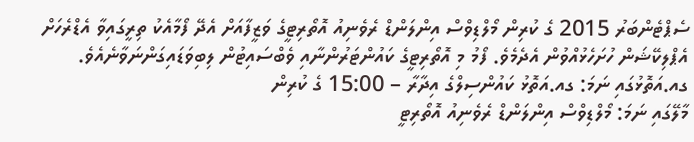ސެޕްޓެންބަރު 2015 ގެ ކުރިން މޯލްޑިވްސް އިންލަންޑް ރެވެނިއު އޮތޯރިޓީގެ ވަޒީފާއަށް އެދޭ ފޯމާއެކު ތިރީގައިވާ އެޑްރެހަށް އެޕްލިކޭޝަން ހުށަހެޅުއްވުން އެދެމެވެ. ފޯމު މި އޮތޯރިޓީގެ ކައުންޓަރުންނާއި ވެބްސައިޓުން ލިބިވަޑައިގަންނަވާނެއެވެ.
ގއ.އަތޮޅުގައި ނަމަ: ގއ.އަތޮޅު ކައުންސިލްގެ އިދާރާ – 15:00 ގެ ކުރިން
މާލޭގައި ނަމަ: މޯލްޑިވްސް އިންލަންޑް ރެވެނިއު އޮތޯރިޓީ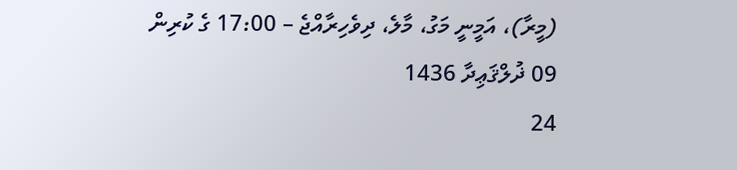(މީރާ)، އަމީނީ މަގު، މާލެ، ދިވެހިރާއްޖެ – 17:00 ގެ ކުރިން
09 ޛުލްޤަޢިދާ 1436
24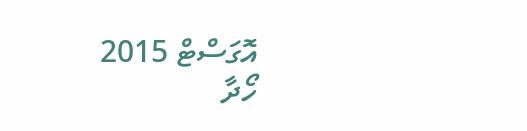އޮގަސްޓް 2015
ހޯދާ